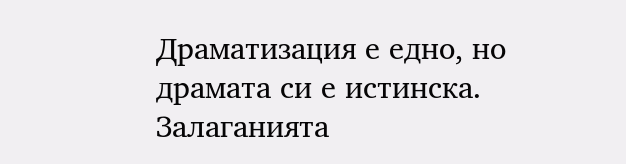Драматизация е едно, но драмата си е истинска. Залаганията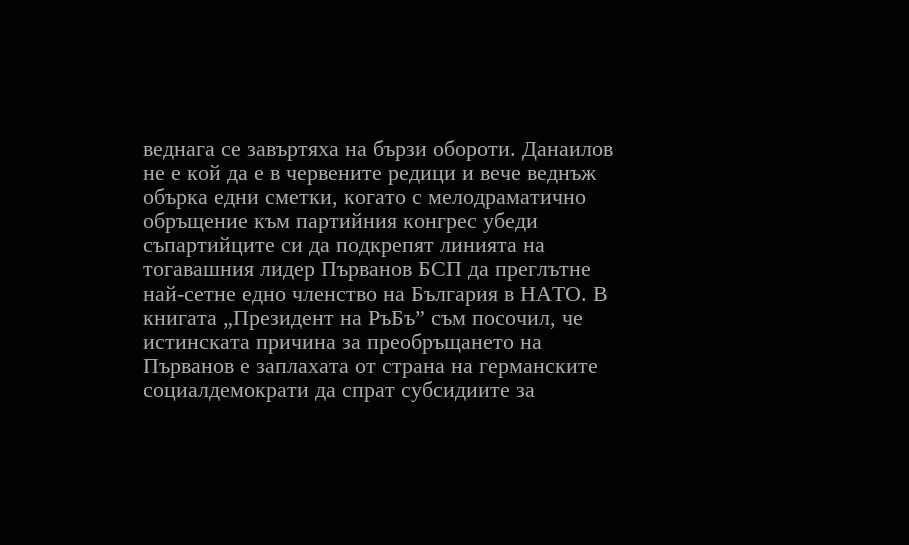веднага се завъртяха на бързи обороти. Данаилов не е кой да е в червените редици и вече веднъж обърка едни сметки, когато с мелодраматично обръщение към партийния конгрес убеди съпартийците си да подкрепят линията на тогавашния лидер Първанов БСП да преглътне най-сетне едно членство на България в НАТО. В книгата „Президент на РъБъ” съм посочил, че истинската причина за преобръщането на Първанов е заплахата от страна на германските социалдемократи да спрат субсидиите за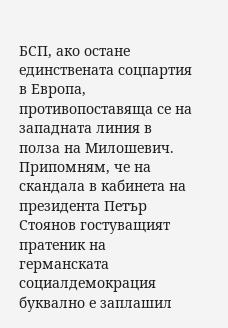БСП, ако остане единствената соцпартия в Европа, противопоставяща се на западната линия в полза на Милошевич. Припомням, че на скандала в кабинета на президента Петър Стоянов гостуващият пратеник на германската социалдемокрация буквално е заплашил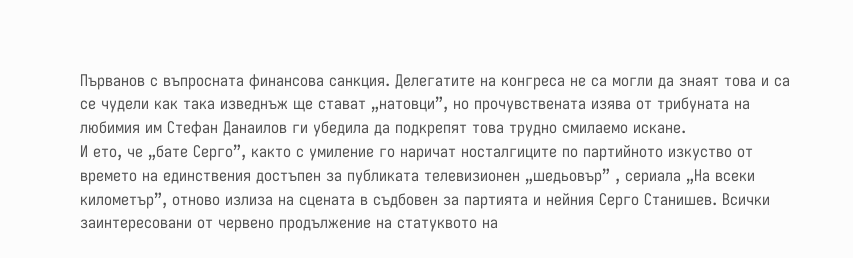Първанов с въпросната финансова санкция. Делегатите на конгреса не са могли да знаят това и са се чудели как така изведнъж ще стават „натовци”, но прочувствената изява от трибуната на любимия им Стефан Данаилов ги убедила да подкрепят това трудно смилаемо искане.
И ето, че „бате Серго”, както с умиление го наричат носталгиците по партийното изкуство от времето на единствения достъпен за публиката телевизионен „шедьовър” , сериала „На всеки километър”, отново излиза на сцената в съдбовен за партията и нейния Серго Станишев. Всички заинтересовани от червено продължение на статуквото на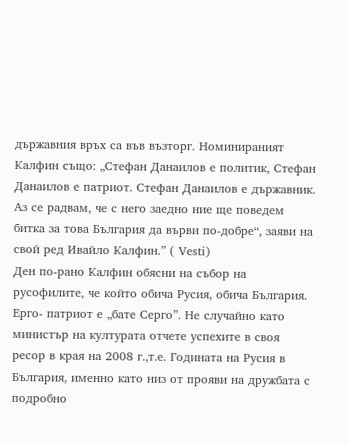държавния връх са във възторг. Номинираният Калфин също: „Стефан Данаилов е политик, Стефан Данаилов е патриот. Стефан Данаилов е държавник. Аз се радвам, че с него заедно ние ще поведем битка за това България да върви по-добре“, заяви на свой ред Ивайло Калфин.” ( Vesti)
Ден по-рано Калфин обясни на събор на русофилите, че който обича Русия, обича България. Ерго- патриот е „бате Серго”. Не случайно като министър на културата отчете успехите в своя ресор в края на 2008 г.,т.е. Годината на Русия в България, именно като низ от прояви на дружбата с подробно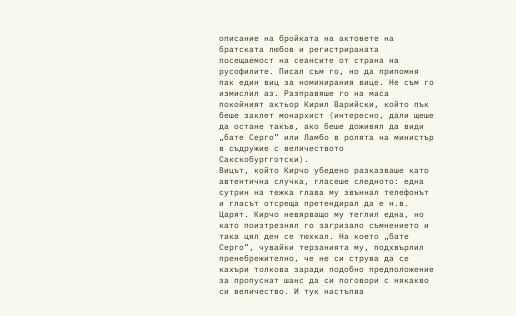описание на бройката на актовете на братската любов и регистрираната посещаемост на сеансите от страна на русофилите. Писал съм го, но да припомня пак един виц за номинирания вице. Не съм го измислил аз. Разправяше го на маса покойният актьор Кирил Варийски, който пък беше заклет монархист (интересно, дали щеше да остане такъв, ако беше доживял да види „бате Серго” или Ламбо в ролята на министър в съдружие с величеството Сакскобургготски).
Вицът, който Кирчо убедено разказваше като автентична случка, гласеше следното: една сутрин на тежка глава му звъннал телефонът и гласът отсреща претендирал да е н.в. Царят. Кирчо невярващо му теглил една, но като поизтрезнял го загризало съмнението и така цял ден се тюхкал. На което „бате Серго”, чувайки терзанията му, подхвърлил пренебрежително, че не си струва да се кахъри толкова заради подобно предположение за пропуснат шанс да си поговори с някакво си величество. И тук настъпва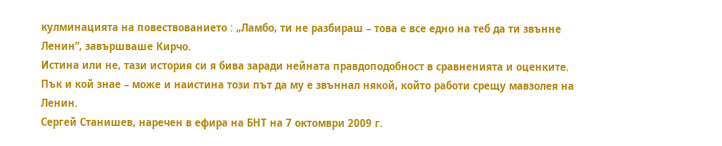кулминацията на повествованието : „Ламбо, ти не разбираш – това е все едно на теб да ти звънне Ленин”, завършваше Кирчо.
Истина или не, тази история си я бива заради нейната правдоподобност в сравненията и оценките. Пък и кой знае – може и наистина този път да му е звъннал някой, който работи срещу мавзолея на Ленин.
Сергей Станишев, наречен в ефира на БНТ на 7 октомври 2009 г.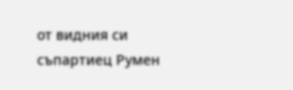от видния си съпартиец Румен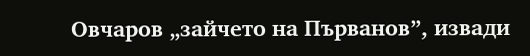Овчаров „зайчето на Първанов”, извади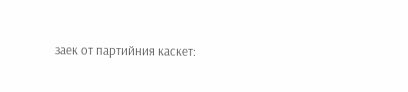заек от партийния каскет: